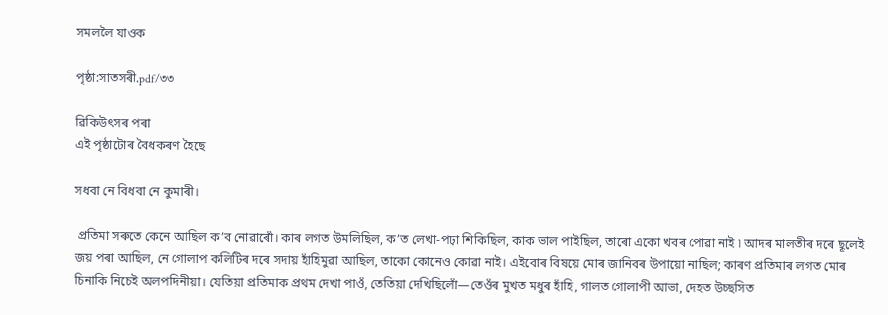সমললৈ যাওক

পৃষ্ঠা:সাতসৰী.pdf/৩৩

ৱিকিউৎসৰ পৰা
এই পৃষ্ঠাটোৰ বৈধকৰণ হৈছে

সধবা নে বিধবা নে কুমাৰী।

 প্ৰতিমা সৰুতে কেনে আছিল ক’ব নোৱাৰোঁ। কাৰ লগত উমলিছিল, ক’ত লেখা-পঢ়া শিকিছিল, কাক ভাল পাইছিল, তাৰো একো খবৰ পোৱা নাই ৷ আদৰ মালতীৰ দৰে ছূলেই জয় পৰা আছিল, নে গোলাপ কলিটিৰ দৰে সদায় হাঁহিমুৱা আছিল, তাকো কোনেও কোৱা নাই। এইবোৰ বিষয়ে মোৰ জানিবৰ উপায়ো নাছিল; কাৰণ প্ৰতিমাৰ লগত মোৰ চিনাকি নিচেই অলপদিনীয়া। যেতিয়া প্ৰতিমাক প্ৰথম দেখা পাওঁ, তেতিয়া দেখিছিলোঁ—তেওঁৰ মুখত মধুৰ হাঁহি, গালত গোলাপী আভা, দেহত উচ্ছসিত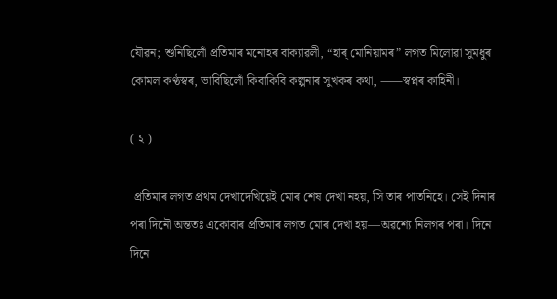যৌৱন; শুনিছিলোঁ প্ৰতিমাৰ মনোহৰ বাক্যাৱলী, “হাৰ্‌ মোনিয়ামৰ” লগত মিলোৱা সুমধুৰ কোমল কণ্ঠস্বৰ, ভাবিছিলোঁ কিবাকিবি কল্পনাৰ সুখকৰ কথা, ⸺স্বপ্নৰ কাহিনী।

( ২ )

 প্ৰতিমাৰ লগত প্ৰথম দেখাদেখিয়েই মোৰ শেষ দেখা নহয়, সি তাৰ পাতনিহে। সেই দিনাৰ পৰা দিনৌ অন্ততঃ একোবাৰ প্ৰতিমাৰ লগত মোৰ দেখা হয়—অৱশ্যে নিলগৰ পৰা। দিনে দিনে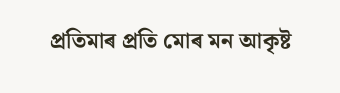প্ৰতিমাৰ প্ৰতি মোৰ মন আকৃষ্ট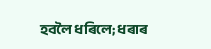হবলৈ ধৰিলে; ধৰাৰ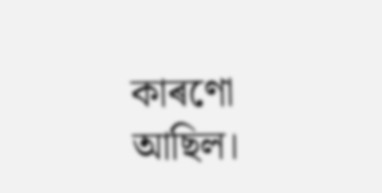কাৰণো আছিল।